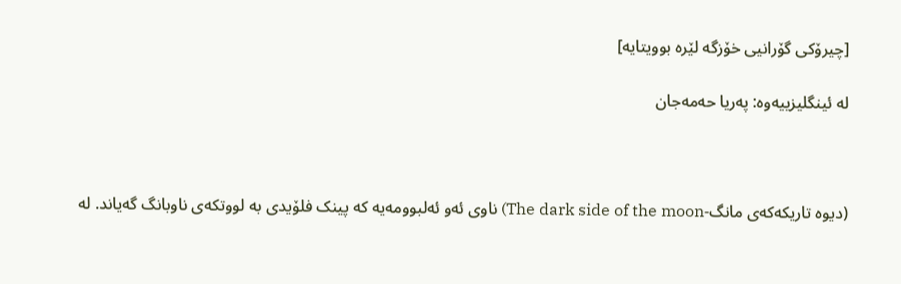[چیرۆکى گۆرانیی خۆزگە لێرە بوويتايه‌]

لە ئینگلیزییەوە: پەریا حەمەجان



(دیوە تاریکەکەی مانگ-The dark side of the moon) ناوی ئەو ئەلبوومەیە کە پینک فلۆیدی به‌ لووتکەی ناوبانگ گەیاند. لە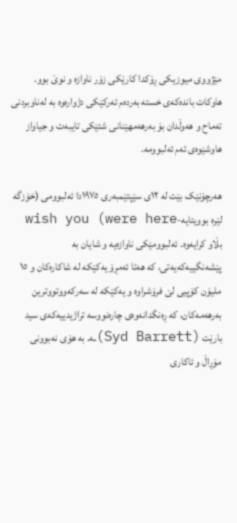مێژووی میوزیکی ڕۆکدا کارێکی زۆر ناوازه‌ و نوێ بوو. هاوكات باندەکەی خستە بەردەم ئەرکێکی دژواره‌وه‌ بە لەناوبردنی ته‌ماح و هەوڵدان بۆ بەرهەمهێنانی شتێکی تایبەت و جیاواز هاوشێوەی ئەم ئەلبوومە.

هەرچۆنێک بێت لە ١٢ی سێپتێمبەری ١٩٧٥دا ئەلبوومی (خۆزگە لێرە بوويتايه‌-wish you (were here بڵاو کرایەوە. ئەلبوومێکی ناوازەیە و شایان بە پێشەنگییەکەیەتی، کە هەتا ئەمڕۆ یەکێکە لە شاکارەکان و ١٥ ملیۆن کۆپيی لێ فرۆشراوە و یەکێکە لە سەرکەووتووترین بەرهەمەکان، کە ڕەنگدانەوەی چارەنووسە تراژیدییەکەی سید بارێت (Syd Barrett)ـه‌. بە هۆی نەبوونی مۆڕاڵ و ئاکاری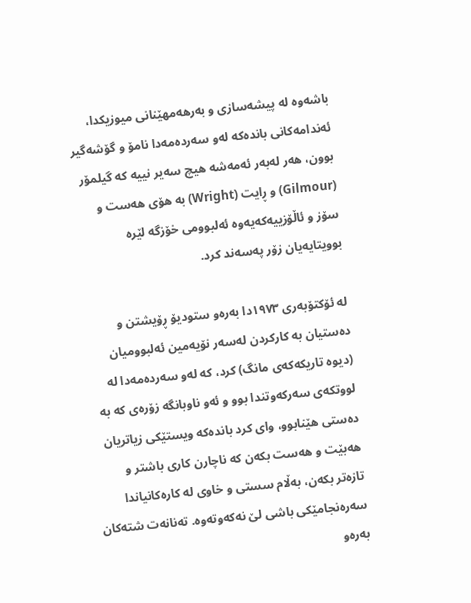باشه‌وه‌ لە پیشەسازی و بەرهەمهێنانی میوزیکدا، ئەندامەکانی باندەکە لەو سەردەمەدا نامۆ و گۆشەگیر بوون، هەر لەبەر ئەمەشە هیچ سەیر نییە کە گیلمۆر (Gilmour) و ڕایت (Wright) بە هۆی هەست و سۆز و ئاڵۆزییەکەیەوە ئەلبوومی خۆزگه‌ لێره‌ بوويتايه‌يان زۆر په‌سه‌ند كرد.

لە ئۆکتۆبەری ١٩٧٣دا بەرەو ستودیۆ ڕۆیشتن و دەستیان بە كارکردن لەسەر نۆیەمین ئەلبوومیان (ديوه‌ تاريكه‌كه‌ى مانگ) کرد، کە لەو سەردەمەدا لە لووتکەی سەرکەوتندا بوو و ئەو ناوبانگە زۆرەی کە بە دەستی هێنابوو، وای کرد باندەکە ويستێكى زیاتریان هەبێت و هەست بکەن کە ناچارن کاری باشتر و تازه‌تر بکەن، بەڵام سستی و خاوی لە کارەکانیاندا سه‌رەنجامێکی باشی لێ نەکەوتەوە. تەنانەت شتەکان بەرەو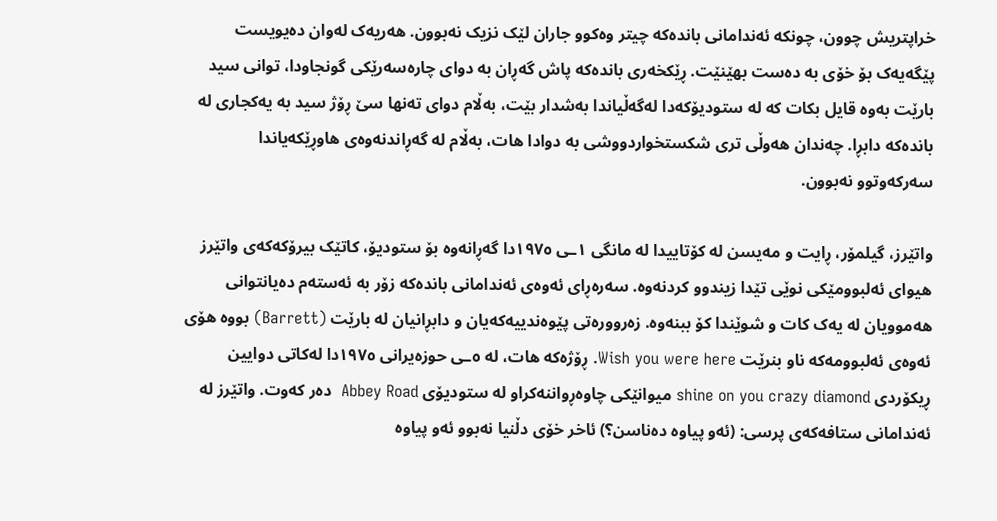خراپتریش چوون، چونکە ئەندامانی باندەکە چیتر وەکوو جاران لێک نزیک نەبوون. هەریەک لەوان دەیویست پێگەیەک بۆ خۆی بە دەست بهێنێت. ڕێکخەری باندەکە پاش گەڕان بە دوای چارەسەرێکی گونجاودا، توانی سید بارێت بەوە قایل بکات کە لە ستودیۆکەدا لەگەڵیاندا بەشدار بێت، بەڵام دواى تەنها سێ ڕۆژ سيد بە یەکجاری لە باندەکە دابڕا. چەندان هەوڵی تری شکستخواردووشی بە دوادا هات، بەڵام لە گەڕاندنەوەی هاوڕێکەیاندا سەرکەوتوو نەبوون.

واتێرز، گیلمۆر، ڕایت و مەیسن لە کۆتایيدا لە مانگی ١ـی ١٩٧٥دا گەڕانەوە بۆ ستودیۆ، کاتێک بیرۆکەکەی واتێرز هيواى ئەلبوومێکی نوێی تێدا زیندوو کردنەوە. سەرەڕای ئەوەی ئەندامانی باندەکە زۆر بە ئەستەم دەیانتوانی هه‌موويان لە یەک کات و شوێندا کۆ ببنەوە. زەروورەتی پێوەندییەکەیان و دابڕانیان لە بارێت (Barrett) بووە هۆی ئەوەی ئەلبوومەکە ناو بنرێت Wish you were here. ڕۆژەکە هات، لە ٥ـی حوزه‌يرانى ١٩٧٥دا لەکاتی دوايين ڕیکۆردی shine on you crazy diamond میوانێکی چاوەڕواننەکراو لە ستودیۆی Abbey Road  دەر کەوت. واتێرز لە ئەندامانی ستافەکەی پرسی: (ئەو پیاوە دەناسن؟) ئاخر خۆی دڵنیا نەبوو ئەو پیاوە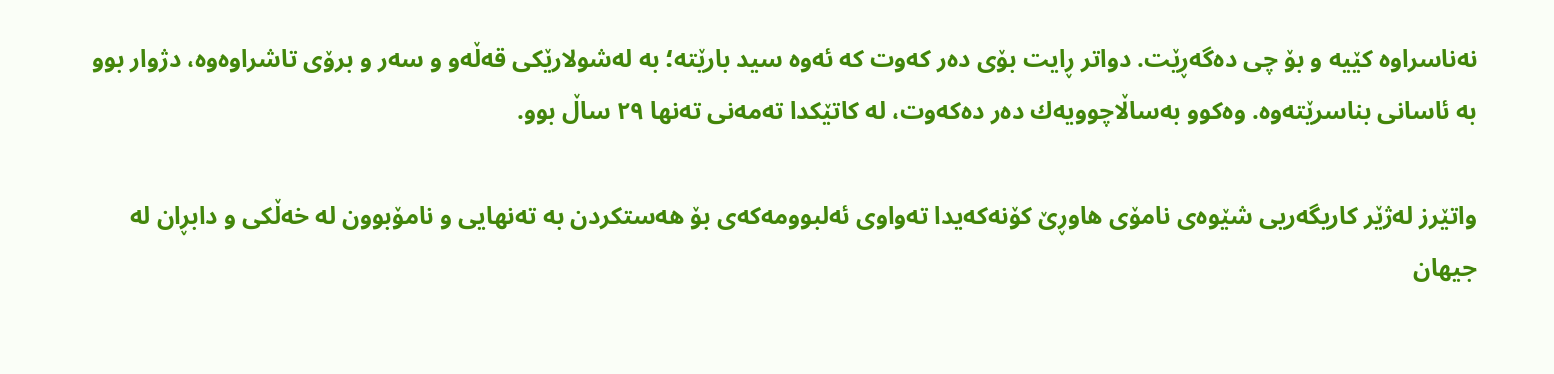نەناسراوە کێیە و بۆ چی دەگەڕێت. دواتر ڕایت بۆی دەر کەوت کە ئەوە سید بارێتە؛ به‌ له‌شولارێكى قه‌ڵه‌و و سەر و برۆی تاشراوەوە، دژوار بوو بە ئاسانی بناسرێتەوە. وەکوو به‌ساڵاچوويه‌ك دەر دەکەوت، لە کاتێکدا تەمەنی تەنها ٢٩ ساڵ بوو.

واتێرز لەژێر کاریگەريی شێوەی نامۆی هاوڕێ کۆنەکەیدا تەواوی ئەلبوومەکەی بۆ هەستکردن بە تەنهایی و نامۆبوون لە خەڵکى و دابڕان لە جیهان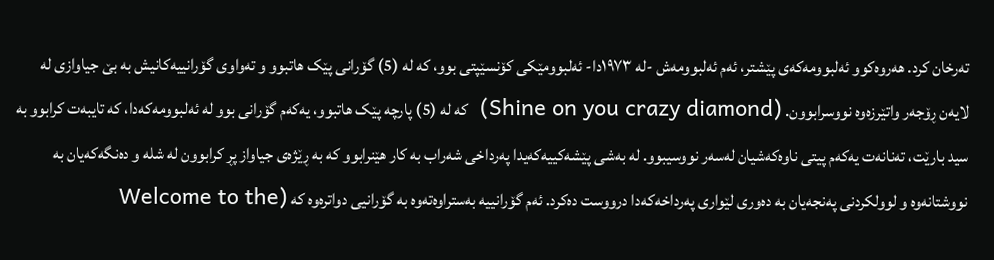تەرخان کرد. هەروەکوو ئەلبوومەکەی پێشتر، ئەم ئەلبوومەش -له‌ ١٩٧٣دا- ئەلبوومێکی کۆنسێپتی بوو، كه‌ لە (5) گۆرانی پێک هاتبوو و تەواوی گۆرانییەکانیش بە بێ جیاوازی لە لایەن ڕۆجەر واتێرزه‌وه‌ نووسرابوون. (Shine on you crazy diamond)  کە لە (5) پارچە پێک هاتبوو، یەکەم گۆرانی بوو لە ئەلبوومەکەدا، کە تایبەت کرابوو بە سید بارێت، تەنانەت یەکەم پیتی ناوەکەشیان لەسەر نووسیبوو. لە بەشی پێشەکییەکەیدا پەرداخی شەراب بە کار هێنرابوو کە بە ڕێژەی جیاواز پڕ کرابوون لە شلە و دەنگەکەیان بە نووشتانەوە و لوولکردنی پەنجەیان بە دەوری لێواری پەرداخەکەدا درووست دەکرد. ئەم گۆرانییە بەستراوەته‌وه‌ بە گۆرانيی دواترەوە کە (Welcome to the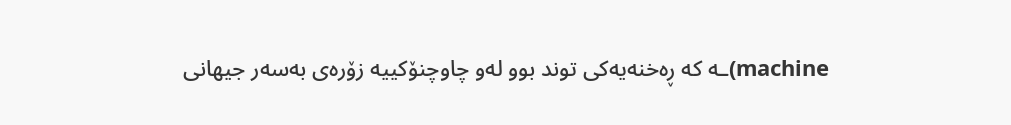machine)ـە کە ڕەخنەیەکی توند بوو لەو چاوچنۆکییە زۆرەی بەسەر جیهانی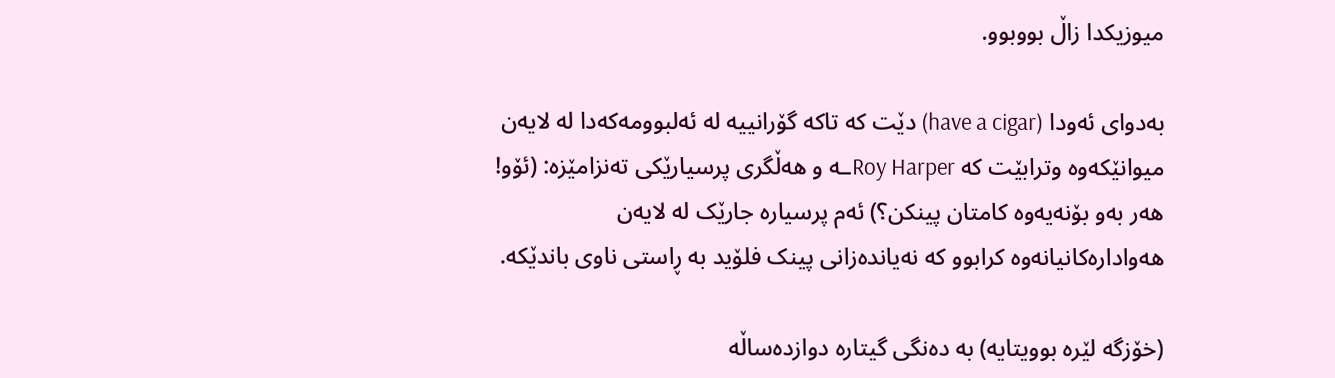میوزیکدا زاڵ بووبوو.

بەدوای ئەودا (have a cigar) دێت کە تاکە گۆرانییە لە ئەلبوومەکەدا لە لایەن میوانێکەوە وترابێت کە Roy Harperـە و هەڵگری پرسیارێکی تەنزامێزە: (ئۆو! هەر بەو بۆنەیەوە کامتان پینکن؟) ئەم پرسیارە جارێک لە لایەن هەوادارەکانیانەوە کرابوو کە نەیاندەزانی پینک فلۆید به‌ ڕاستى ناوی باندێکە.

(خۆزگه‌ لێره‌ بوويتايه‌) بە دەنگی گیتارە دوازدەساڵە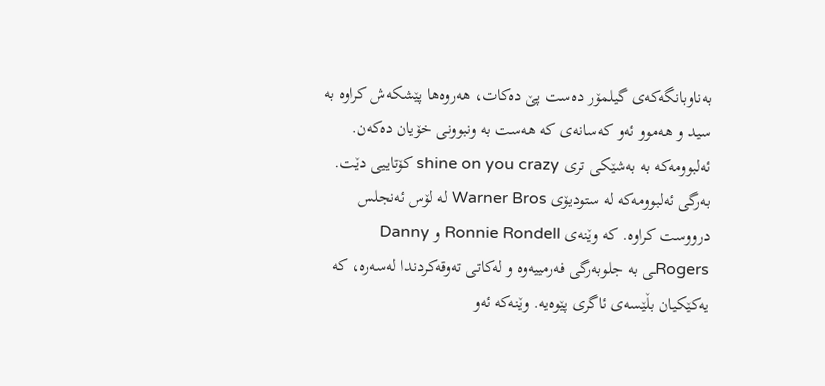بەناوبانگەکەی گیلمۆر دەست پێ دەکات، هەروەها پێشکەش کراوە بە سید و هەموو ئەو کەسانەی کە هەست بە ونبوونی خۆیان دەکەن. ئەلبوومەکە بە بەشێکی تری shine on you crazy کۆتایيی دێت. به‌رگى ئەلبوومەکە لە ستودیۆی Warner Bros لە لۆس ئەنجلس درووست کراوە. کە وێنەی Ronnie Rondell و Danny Rogersـی بە جلوبەرگی فەرمییەوه‌ و لەکاتی تەوقەکردندا لەسەرە، کە یەکێکیان بڵێسەی ئاگری پێوەیە. وێنەکە ئەو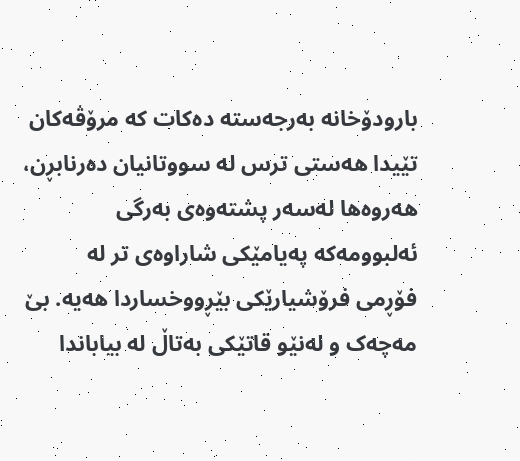بارودۆخانە بەرجەستە دەکات کە مرۆڤەکان تێیدا هەستی ترس لە سووتانیان دەرنابڕن، هەروەها لەسەر پشته‌وه‌ى به‌رگى ئەلبوومەکە پەیامێکی شاراوەی تر لە فۆڕمی فرۆشیارێکی بێڕووخساردا هه‌يه‌. بێ مەچەک و لەنێو قاتێکی بەتاڵ لە بیاباندا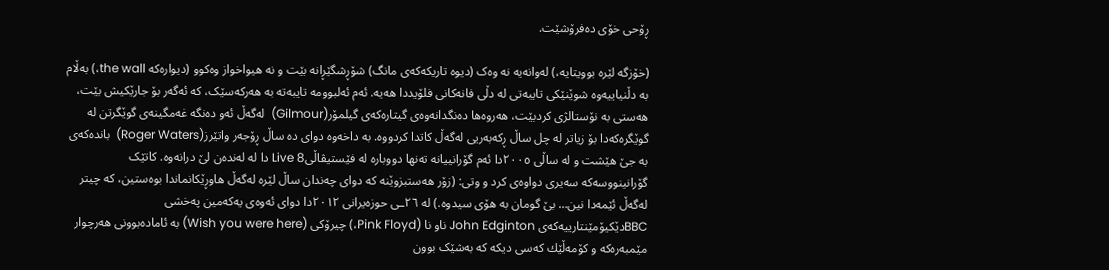ڕۆحی خۆی دەفرۆشێت.

(خۆزگه‌ لێره‌ بوويتايه،‌) لەوانەیە نه‌ وەک (ديوه‌ تاريكه‌كه‌ى‌ مانگ) شۆڕشگێڕانە بێت و نە هيواخواز وەکوو (ديواره‌كه ‌the wall،) بەڵام بە دڵنیاییەوە شوێنێکی تایبەتی لە دڵی فانەکانی فلۆیددا هەیە. ئەم ئەلبوومە تایبەتە بە هەرکەسێک، كه‌ ئه‌گەر بۆ جارێکیش بێت، هەستی بە نۆستالژی کردبێت، هەروەها دەنگدانەوەی گیتارەکەی گیلمۆر(Gilmour)  لەگەڵ ئەو دەنگە غەمگینەی گوێگرتن لە گوێگرەکەدا بۆ زیاتر لە چل ساڵ ڕکه‌بەريی لەگەڵ کاتدا کردووە. بە داخەوە دوای دە ساڵ ڕۆجەر واتێرز(Roger Waters)  باندەکەی به‌ جێ هێشت و لە ساڵی ٢٠٠٥دا ئەم گۆرانییانە تەنها دووبارە لە فێستیڤاڵیLive 8 دا لە لەندەن لێ درانەوە. کاتێک گۆرانینووسەکە سه‌يری دواوەی کرد و وتی: (زۆر هەستبزوێنە کە دوای چەندان ساڵ لێرە لەگەڵ هاوڕێکانماندا بوەستین، کە چیتر لەگەڵ ئێمەدا نین… بێ گومان بە هۆی سيدوە.) لە ٢٦ـی حوزه‌يرانى ٢٠١٢دا دوای ئەوەی یەکەمين پەخشی  BBCدێکيۆمێنتارییەکەی John Edginton ناو نا (Pink Floyd،) چیرۆکی (Wish you were here) بە ئامادەبوونى هەرچوار مێمبەرەکە و کۆمەڵێك کەسی دیکە کە بەشێک بوون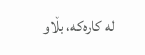لە کارەکە، بڵاو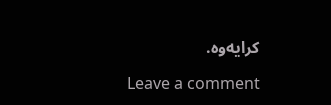کرایەوە.

Leave a comment